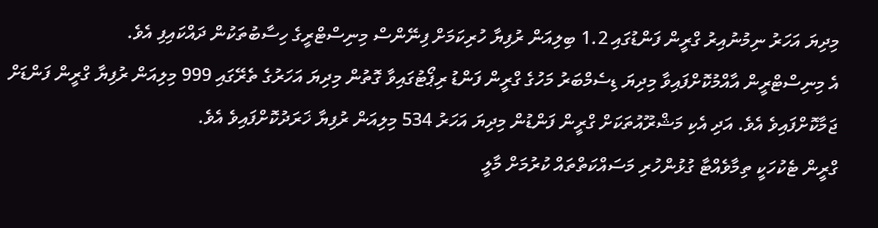މިދިޔަ އަހަރު ނިމުނުއިރު ގްރީން ފަންޑުގައި 1.2 ބިލިއަން ރުފިޔާ ހުރިކަމަށް ފިނޭންސް މިނިސްޓްރީގެ ހިސާބުތަކުން ދައްކައިފި އެވެ.
އެ މިނިސްޓްރީން އާއްމުކޮށްފައިވާ މިދިޔަ ޑިސެމްބަރު މަހުގެ ގްރީން ފަންޑު ރިޕޯޓުގައިވާ ގޮތުން މިދިޔަ އަހަރުގެ ތެރޭގައި 999 މިލިއަން ރުފިޔާ ގްރީން ފަންޑަށް ޖަމާކޮށްފައިވެ އެވެ. އަދި އެކި މަޝްރޫއުތަކަށް ގްރީން ފަންޑުން މިދިޔަ އަހަރު 534 މިލިއަން ރުފިޔާ ޚަރަދުކޮށްފައިވެ އެވެ.
ގްރީން ޓެކުހަކީ ތިމާވެއްޓާ ގުޅުންހުރި މަސައްކަތްތައް ކުރުމަށް މާލީ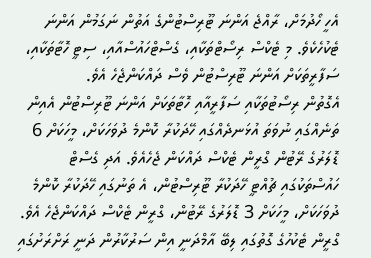އެހީ ހޯދުމަށް، ރާއްޖެ އަންނަ ޓޫރިސްޓުންގެ އަތުން ނަގަމުން އަންނަ ޓެކުހެކެވެ. މި ޓެކްސް ރިސޯޓްތަކާއި، ގެސްޓްހައުސްއާއި، ސިޓީ ހޮޓާތަކާއި، ސަފާރީތަކަށް އަންނަ ޓޫރިސްޓުން ވެސް ދައްކަންޖެހެ އެވެ.
އެގޮތުން ރިސޯޓުތަކާއި ސަފާރީއާއި ހޮޓާތަކަށް އަންނަ ޓޫރިސްޓުން އެއިން ތަނެއްގައި ނުވަތަ އުޅަނދެއްގައި ހޭދަކުރާ ކޮންމެ ދުވަހަކަށް، މީހަކަށް 6 ޑޮލަރުގެ ރޭޓުން ގްރީން ޓެކްސް ދައްކަން ޖެހެއެވެ. އަދި ގެސްޓް ހައުސްތަކުގައި ޗުއްޓީ ހޭދަކުރާ ޓޫރިސްޓުން، އެ ތަނުގައި ހޭދަކުރާ ކޮންމެ ދުވަހަކަށް، މީހަކަށް 3 ޑޮލަރުގެ ރޭޓުން، ގްރީން ޓެކްސް ދައްކަންޖެހެ އެވެ.
ގްރީން ޓެކުހުގެ ގޮތުގައި ލިބޭ އާމްދަނީ އިން ސަރުކާރުން ދަނީ ރަށްރަށުގައި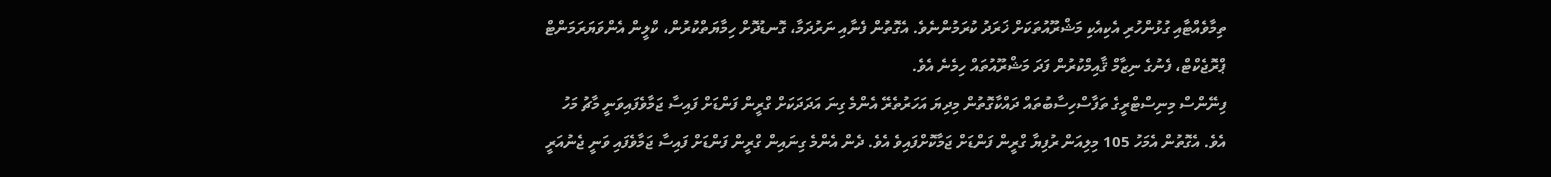ތިމާވެއްޓާއި ގުޅުންހުރި އެކިއެކި މަޝްރޫއުތަކަށް ޚަރަދު ކުރަމުންނެވެ. އެގޮތުން ފެނާއި ނަރުދަމާ، ގޮނޑުދޮށް ހިމާޔަތްކުރުން، ކްލީން އެންވަޔަރަމަންޓް ޕްރޮޖެކްޓް، ފެނުގެ ނިޒާމް ޤާއިމްކުރުން ފަދަ މަޝްރޫއުތައް ހިމެނެ އެވެ.
ފިނޭންސް މިނިސްޓްރީގެ ތަފާސްހިސާބުތައް ދައްކާގޮތުން މިދިޔަ އަހަރުތެރޭ އެންމެ ގިނަ އަދަދަކަށް ގްރީން ފަންޑަށް ފައިސާ ޖަމާވެފައިވަނީ މާޗު މަހު އެވެ. އެގޮތުން އެމަހު 105 މިލިއަން ރުފިޔާ ގްރީން ފަންޑަށް ޖަމާކޮށްފައިވެ އެވެ. ދެން އެންމެ ގިނައިން ގްރީން ފަންޑަށް ފައިސާ ޖަމާވެފައި ވަނީ ޖެނުއަރީ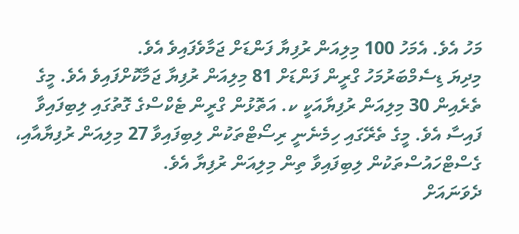މަހު އެވެ. އެމަހު 100 މިލިއަން ރުފިޔާ ފަންޑަށް ޖަމާވެފައިވެ އެވެ.
މިދިޔަ ޑިސެމްބަރުމަހު ގްރީން ފަންޑަށް 81 މިލިއަން ރުފިޔާ ޖަމާކޮށްފައިވެ އެވެ. މީގެ ތެރެއިން 30 މިލިއަން ރުފިޔާއަކީ ކ. އަތޮޅުން ގްރީން ޓެކްސްގެ ގޮތުގައި ލިބިފައިވާ ފައިސާ އެވެ. މީގެ ތެރޭގައި ހިމެނެނީ ރިސޯޓްތަކުން ލިބިފައިވާ 27 މިލިއަން ރުފިޔާއާއި، ގެސްޓްހައުސްތަކުން ލިބިފައިވާ ތިން މިލިއަން ރުފިޔާ އެވެ.
ދެވަނައަށް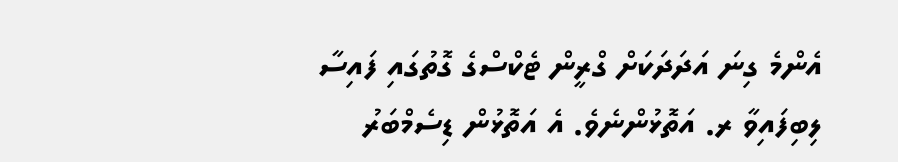އެންމެ ގިނަ އަދަދަކަށް ގްރީން ޓެކްސްގެ ގޮތުގައި ފައިސާ ލިބިފައިވާ ރ. އަތޮޅުންނެވެ. އެ އަތޮޅުން ޑިސެމްބަރު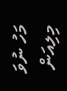މަހު ނުވަ މިލިއަން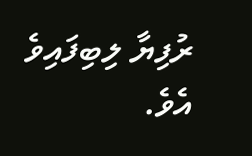ރުފިޔާ ލިބިފައިވެ އެވެ.